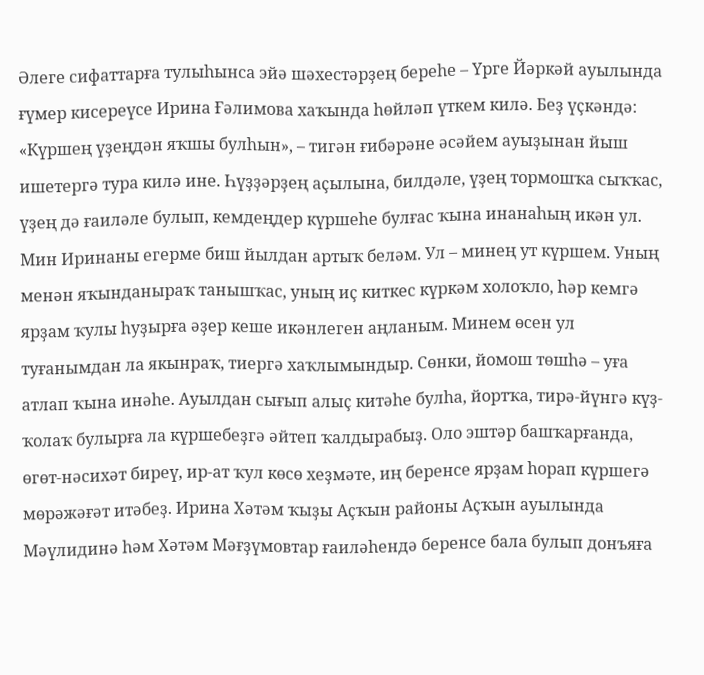Әлеге сифаттарға тулыһынса эйә шәхестәрҙең береһе – Үрге Йәркәй ауылында ғүмер кисереүсе Ирина Ғәлимова хаҡында һөйләп үткем килә. Беҙ үҫкәндә: «Күршең үҙеңдән яҡшы булһын», – тигән ғибәрәне әсәйем ауыҙынан йыш ишетергә тура килә ине. Һүҙҙәрҙең аҫылына, билдәле, үҙең тормошҡа сыҡҡас, үҙең дә ғаиләле булып, кемдеңдер күршеһе булғас ҡына инанаһың икән ул. Мин Иринаны егерме биш йылдан артыҡ беләм. Ул – минең ут күршем. Уның менән яҡынданыраҡ танышҡас, уның иҫ киткес күркәм холоҡло, һәр кемгә ярҙам ҡулы һуҙырға әҙер кеше икәнлеген аңланым. Минем өсен ул туғанымдан ла якынраҡ, тиергә хаҡлымындыр. Сөнки, йомош төшһә – уға атлап ҡына инәһе. Ауылдан сығып алыҫ китәһе булһа, йортҡа, тирә-йүнгә күҙ-ҡолаҡ булырға ла күршебеҙгә әйтеп ҡалдырабыҙ. Оло эштәр башҡарғанда, өгөт-нәсихәт биреү, ир-ат ҡул көсө хеҙмәте, иң беренсе ярҙам һорап күршегә мөрәжәғәт итәбеҙ. Ирина Хәтәм ҡыҙы Аҫҡын районы Аҫҡын ауылында Мәүлидинә һәм Хәтәм Мәғҙүмовтар ғаиләһендә беренсе бала булып донъяға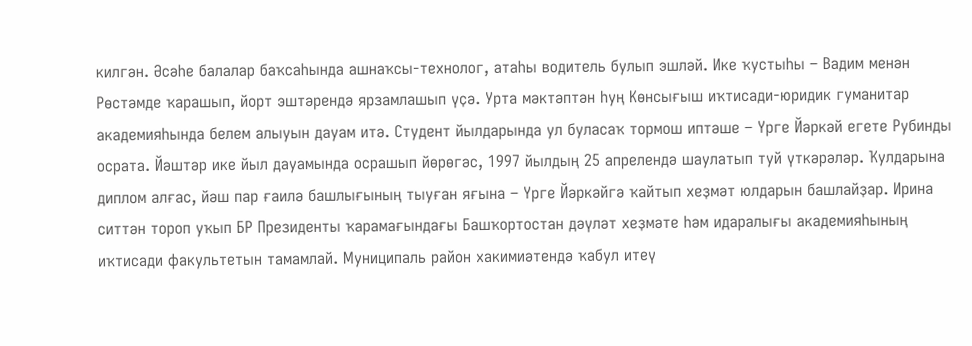килгән. Әсәһе балалар баҡсаһында ашнаҡсы-технолог, атаһы водитель булып эшләй. Ике ҡустыһы – Вадим менән Рөстәмде ҡарашып, йорт эштәрендә ярзамлашып үҫә. Урта мәктәптән һуң Көнсығыш иҡтисади-юридик гуманитар академияһында белем алыуын дауам итә. Студент йылдарында ул буласаҡ тормош иптәше – Үрге Йәркәй егете Рубинды осрата. Йәштәр ике йыл дауамында осрашып йөрөгәс, 1997 йылдың 25 апрелендә шаулатып туй үткәрәләр. Ҡулдарына диплом алғас, йәш пар ғаилә башлығының тыуған яғына – Үрге Йәркәйгә ҡайтып хеҙмәт юлдарын башлайҙар. Ирина ситтән тороп уҡып БР Президенты ҡарамағындағы Башҡортостан дәүләт хеҙмәте һәм идаралығы академияһының иҡтисади факультетын тамамлай. Муниципаль район хакимиәтендә ҡабул итеү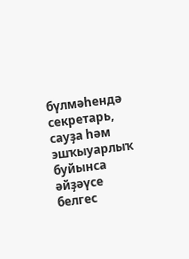бүлмәһендә секретарь, сауҙа һәм эшҡыуарлыҡ буйынса әйҙәүсе белгес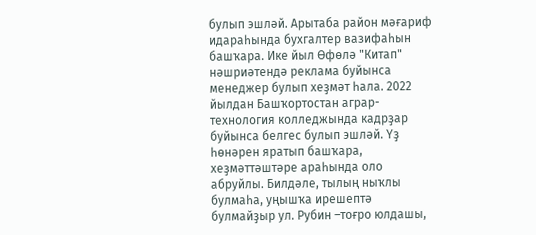булып эшләй. Арытаба район мәғариф идараһында бухгалтер вазифаһын башҡара. Ике йыл Өфөлә "Китап" нәшриәтендә реклама буйынса менеджер булып хеҙмәт һала. 2022 йылдан Башҡортостан аграр-технология колледжында кадрҙар буйынса белгес булып эшләй. Үҙ һөнәрен яратып башҡара, хеҙмәттәштәре араһында оло абруйлы. Билдәле, тылың ныҡлы булмаһа, уңышҡа ирешептә булмайҙыр ул. Рубин –тоғро юлдашы,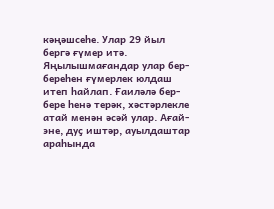кәңәшсеһе. Улар 29 йыл бергә ғүмер итә. Яңылышмағандар улар бер-береһен ғүмерлек юлдаш итеп һайлап. Ғаиләлә бер-бере һенә терәк, хәстәрлекле атай менән әсәй улар. Ағай-эне, дуҫ иштәр, ауылдаштар араһында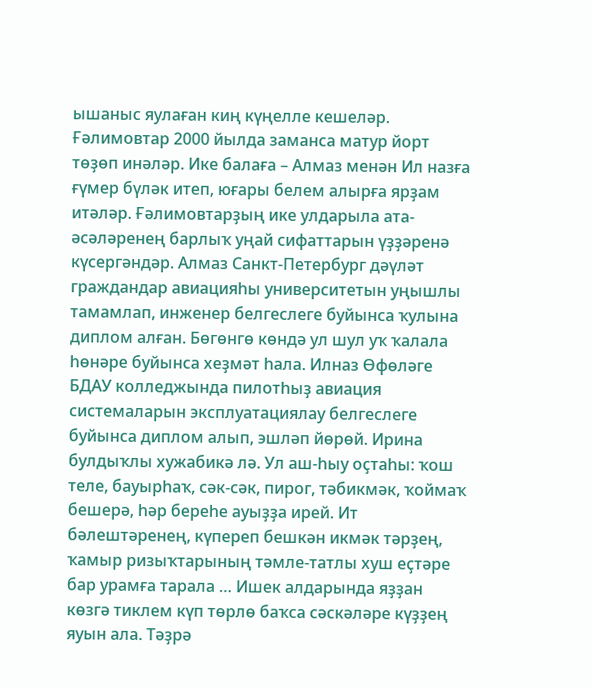ышаныс яулаған киң күңелле кешеләр. Ғәлимовтар 2000 йылда заманса матур йорт төҙөп инәләр. Ике балаға – Алмаз менән Ил назға ғүмер бүләк итеп, юғары белем алырға ярҙам итәләр. Ғәлимовтарҙың ике улдарыла ата-әсәләренең барлыҡ уңай сифаттарын үҙҙәренә күсергәндәр. Алмаз Санкт-Петербург дәүләт граждандар авиацияһы университетын уңышлы тамамлап, инженер белгеслеге буйынса ҡулына диплом алған. Бөгөнгө көндә ул шул уҡ ҡалала һөнәре буйынса хеҙмәт һала. Илназ Өфөләге БДАУ колледжында пилотһыҙ авиация системаларын эксплуатациялау белгеслеге буйынса диплом алып, эшләп йөрөй. Ирина булдыҡлы хужабикә лә. Ул аш-һыу оҫтаһы: ҡош теле, бауырһаҡ, сәк-сәк, пирог, тәбикмәк, ҡоймаҡ бешерә, һәр береһе ауыҙҙа ирей. Ит бәлештәренең, күпереп бешкән икмәк тәрҙең, ҡамыр ризыҡтарының тәмле-татлы хуш еҫтәре бар урамға тарала … Ишек алдарында яҙҙан көзгә тиклем күп төрлө баҡса сәскәләре күҙҙең яуын ала. Тәҙрә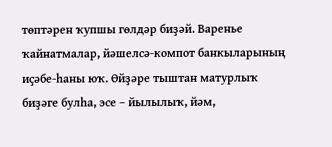төптәрен ҡупшы гөлдәр биҙәй. Варенье ҡайнатмалар, йәшелсә-компот банкыларының иҫәбе-һаны юҡ. Өйҙәре тыштан матурлыҡ биҙәге булһа, эсе – йылылыҡ, йәм,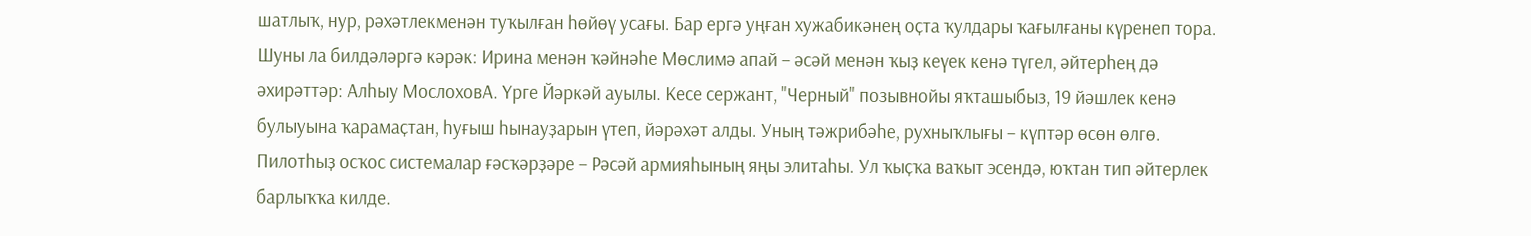шатлыҡ, нур, рәхәтлекменән туҡылған һөйөү усағы. Бар ергә уңған хужабикәнең оҫта ҡулдары ҡағылғаны күренеп тора. Шуны ла билдәләргә кәрәк: Ирина менән ҡәйнәһе Мөслимә апай – әсәй менән ҡыҙ кеүек кенә түгел, әйтерһең дә әхирәттәр: Алһыу МослоховА. Үрге Йәркәй ауылы. Кесе сержант, "Черный" позывнойы яҡташыбыз, 19 йәшлек кенә булыуына ҡарамаҫтан, һуғыш һынауҙарын үтеп, йәрәхәт алды. Уның тәжрибәһе, рухныҡлығы – күптәр өсөн өлгө. Пилотһыҙ осҡос системалар ғәсҡәрҙәре – Рәсәй армияһының яңы элитаһы. Ул ҡыҫҡа ваҡыт эсендә, юҡтан тип әйтерлек барлыҡҡа килде.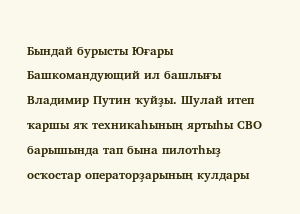Бындай бурысты Юғары Башкомандующий ил башлығы Владимир Путин ҡуйҙы. Шулай итеп ҡаршы яҡ техникаһының яртыһы СВО барышында тап бына пилотһыҙ осҡостар операторҙарының кулдары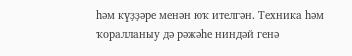һәм күҙҙәре менән юҡ ителгән. Техника һәм ҡоралланыу дә рәжәһе ниндәй генә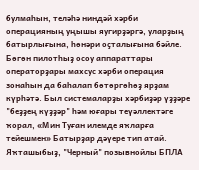булмаһын, теләһә ниндәй хәрби операцияның уңышы яугирҙәргә, уларҙың батырлығына, һөнәри оҫталығына бәйле. Бөгөн пилотһыҙ осоу аппараттары операторҙары махсус хәрби операция зонаһын да баһалап бөтөргөһөҙ ярҙам күрһәтә. Был системаларҙы хәрбиҙәр үҙҙәре "беҙҙең күҙҙәр" һәм юғары теүәллектәге ҡорал, «Мин Туған илемде яҡларға тейешмен» Батырҙар дәүере тип атай. Яҡташыбыҙ, "Черный" позывнойлы БПЛА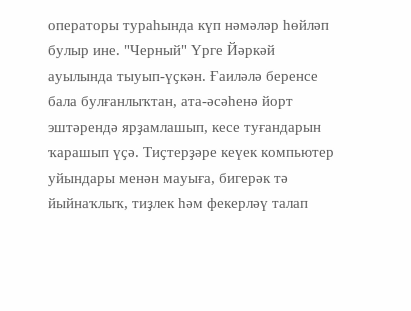операторы тураһында күп нәмәләр һөйләп булыр ине. "Черный" Үрге Йәркәй ауылында тыуып-үҫкән. Ғаиләлә беренсе бала булғанлыҡтан, ата-әсәһенә йорт эштәрендә ярҙамлашып, кесе туғандарын ҡарашып үҫә. Тиҫтерҙәре кеүек компьютер уйындары менән мауыға, бигерәк тә йыйнаҡлыҡ, тиҙлек һәм фекерләү талап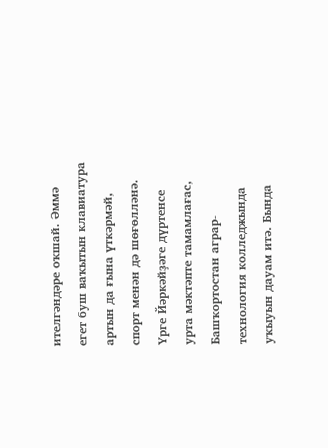ителгәндәре оҡшай. Әммә егет буш ваҡытын клавиатура артын да ғына үткәрмәй, спорт менән дә шөғөлләнә. Үрге Йәркәйҙәге дүртенсе урта мәктәпте тамамлағас, Башҡортостан аграр-технология колледжында уҡыуын дауам итә. Бында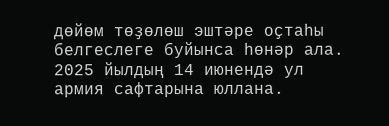дөйөм төҙөлөш эштәре оҫтаһы белгеслеге буйынса һөнәр ала. 2025 йылдың 14 июнендә ул армия сафтарына юллана.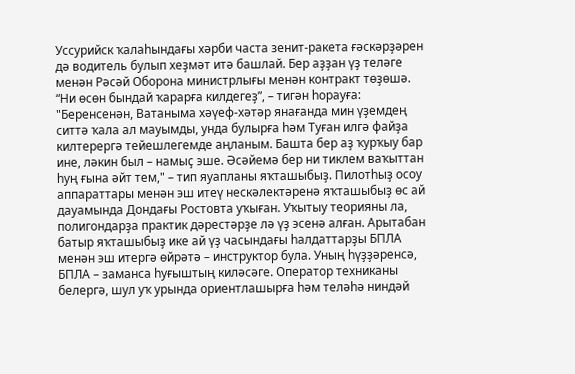Уссурийск ҡалаһындағы хәрби часта зенит-ракета ғәскәрҙәрен дә водитель булып хеҙмәт итә башлай. Бер аҙҙан үҙ теләге менән Рәсәй Оборона министрлығы менән контракт төҙөшә. “Ни өсөн бындай ҡарарға килдегеҙ”, – тигән һорауға: "Беренсенән, Ватаныма хәүеф-хәтәр янағанда мин үҙемдең ситтә ҡала ал мауымды, унда булырға һәм Туған илгә файҙа килтерергә тейешлегемде аңланым. Башта бер аҙ ҡурҡыу бар ине, ләкин был – намыҫ эше. Әсәйемә бер ни тиклем ваҡыттан һуң ғына әйт тем," – тип яуапланы яҡташыбыҙ. Пилотһыҙ осоу аппараттары менән эш итеү нескәлектәренә яҡташыбыҙ өс ай дауамында Дондағы Ростовта уҡыған. Уҡытыу теорияны ла, полигондарҙа практик дәрестәрҙе лә үҙ эсенә алған. Арытабан батыр яҡташыбыҙ ике ай үҙ часындағы һалдаттарҙы БПЛА менән эш итергә өйрәтә – инструктор була. Уның һүҙҙәренсә, БПЛА – заманса һуғыштың киләсәге. Оператор техниканы белергә, шул уҡ урында ориентлашырға һәм теләһә ниндәй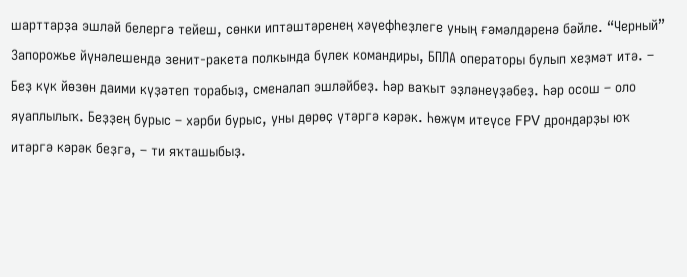шарттарҙа эшләй белергә тейеш, сөнки иптәштәренең хәүефһеҙлеге уның ғәмәлдәренә бәйле. “Черный” Запорожье йүнәлешендә зенит-ракета полкында бүлек командиры, БПЛА операторы булып хеҙмәт итә. – Беҙ күк йөзөн даими күҙәтеп торабыҙ, сменалап эшләйбеҙ. Һәр ваҡыт эҙләнеүҙәбеҙ. Һәр осош – оло яуаплылыҡ. Беҙҙең бурыс – хәрби бурыс, уны дөрөҫ үтәргә кәрәк. Һөжүм итеүсе FPV дрондарҙы юҡ итәргә кәрәк беҙгә, – ти яҡташыбыҙ.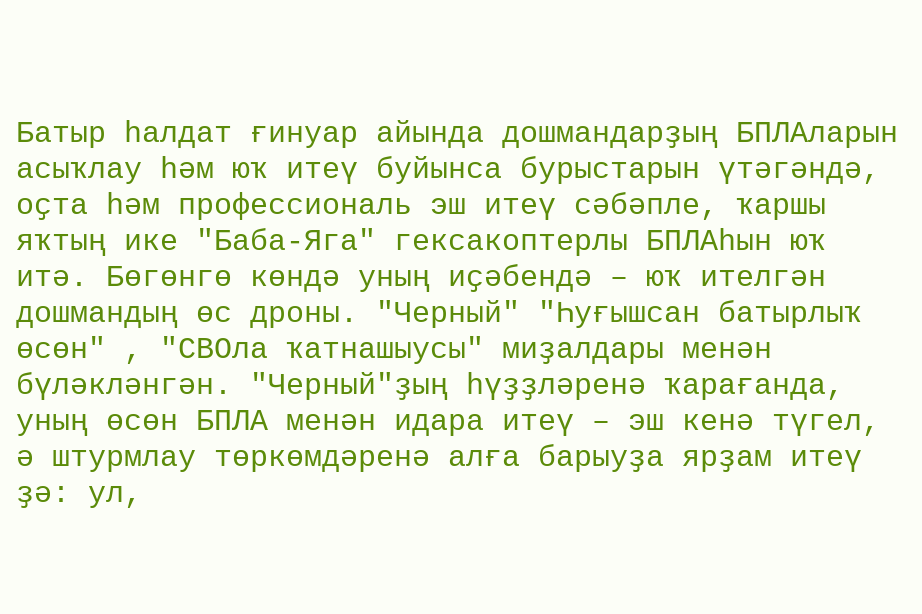Батыр һалдат ғинуар айында дошмандарҙың БПЛАларын асыҡлау һәм юҡ итеү буйынса бурыстарын үтәгәндә, оҫта һәм профессиональ эш итеү сәбәпле, ҡаршы яҡтың ике "Баба-Яга" гексакоптерлы БПЛАһын юҡ итә. Бөгөнгө көндә уның иҫәбендә – юҡ ителгән дошмандың өс дроны. "Черный" "Һуғышсан батырлыҡ өсөн" , "СВОла ҡатнашыусы" миҙалдары менән бүләкләнгән. "Черный"ҙың һүҙҙләренә ҡарағанда, уның өсөн БПЛА менән идара итеү – эш кенә түгел, ә штурмлау төркөмдәренә алға барыуҙа ярҙам итеү ҙә: ул,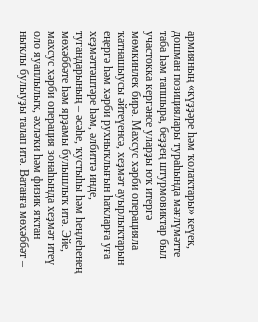армияның «күҙҙәре һәм ҡолаҡтары» кеүек, дошман позициялары тураһында мәғлүмәтте таба һәм тапшыра, беҙҙең штурмовиктар был участокка кергәнсе уларҙы юҡ итергә мөмкинлек бирә. Махсус хәрби операцияла ҡатнашыусы әйтеүенсә, хеҙмәт ауырлыҡтарын еңергә һәм хәрби рухныҡлығын һаҡларға уға хеҙмәттәштәре һәм, әлбиттә инде, тугандарының – әсәһе, ҡустыһы һәм һеңлеһенең мөхәббәте һәм ярҙамы булышлыҡ итә. Эйе, махсус хәрби операция зонаһында хеҙмәт итеү оло яуаплылыҡ, әхләҡи һәм физик яҡтан ныҡлы булыуҙы талап итә. Ватанға мөхәббәт –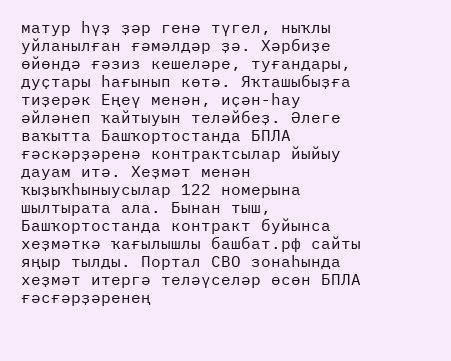матур һүҙ ҙәр генә түгел, ныҡлы уйланылған ғәмәлдәр ҙә. Хәрбиҙе өйөндә ғәзиз кешеләре, туғандары, дуҫтары һағынып көтә. Яҡташыбыҙға тиҙерәк Еңеү менән, иҫән-һау әйләнеп ҡайтыуын теләйбеҙ. Әлеге ваҡытта Башҡортостанда БПЛА ғәскәрҙәренә контрактсылар йыйыу дауам итә. Хеҙмәт менән ҡыҙыҡһыныусылар 122 номерына шылтырата ала. Бынан тыш, Башҡортостанда контракт буйынса хеҙмәткә ҡағылышлы башбат.рф сайты яңыр тылды. Портал СВО зонаһында хеҙмәт итергә теләүселәр өсөн БПЛА ғәсғәрҙәренең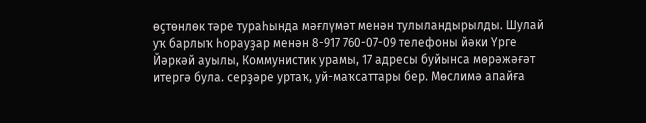өҫтөнлөк тәре тураһында мәғлүмәт менән тулыландырылды. Шулай уҡ барлыҡ һорауҙар менән 8-917 760-07-09 телефоны йәки Үрге Йәркәй ауылы, Коммунистик урамы, 17 адресы буйынса мөрәжәғәт итергә була. серҙәре уртаҡ, уй-маҡсаттары бер. Мөслимә апайға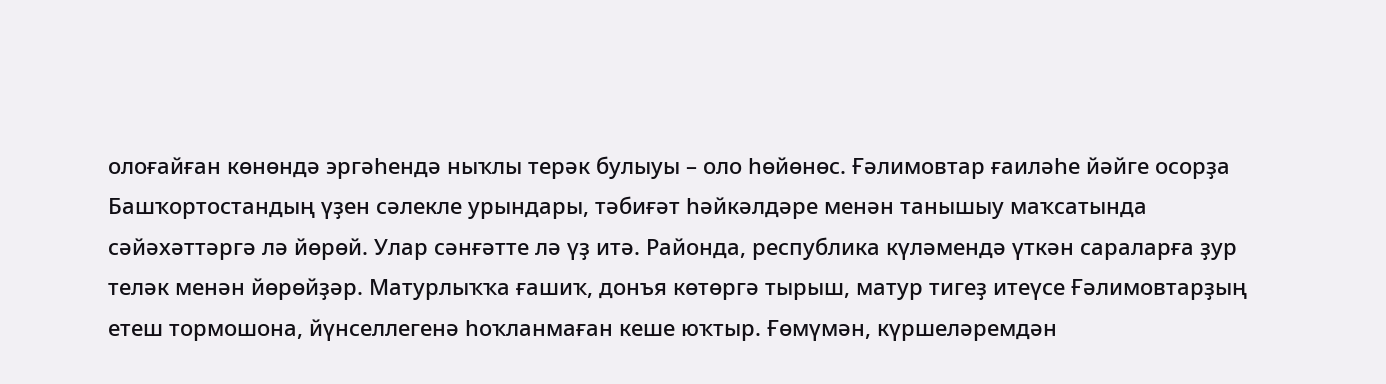олоғайған көнөндә эргәһендә ныҡлы терәк булыуы – оло һөйөнөс. Ғәлимовтар ғаиләһе йәйге осорҙа Башҡортостандың үҙен сәлекле урындары, тәбиғәт һәйкәлдәре менән танышыу маҡсатында сәйәхәттәргә лә йөрөй. Улар сәнғәтте лә үҙ итә. Районда, республика күләмендә үткән сараларға ҙур теләк менән йөрөйҙәр. Матурлыҡҡа ғашиҡ, донъя көтөргә тырыш, матур тигеҙ итеүсе Ғәлимовтарҙың етеш тормошона, йүнселлегенә һоҡланмаған кеше юҡтыр. Ғөмүмән, күршеләремдән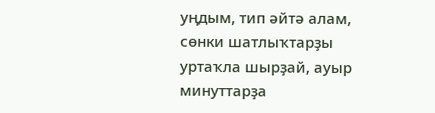уңдым, тип әйтә алам, сөнки шатлыҡтарҙы уртаҡла шырҙай, ауыр минуттарҙа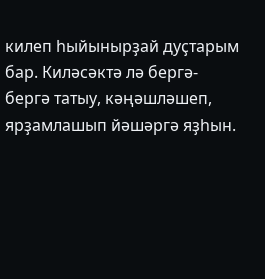килеп һыйынырҙай дуҫтарым бар. Киләсәктә лә бергә-бергә татыу, кәңәшләшеп, ярҙамлашып йәшәргә яҙһын.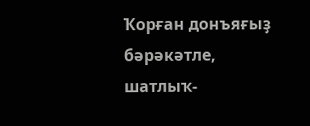Ҡорған донъяғыҙ бәрәкәтле, шатлыҡ-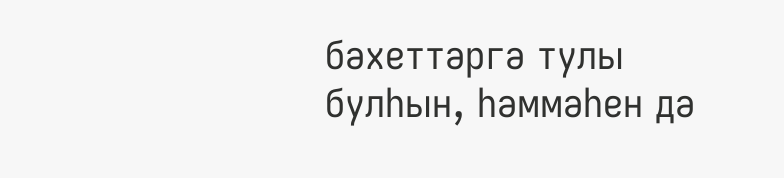бәхеттәргә тулы булһын, һәммәһен дә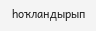һоҡландырып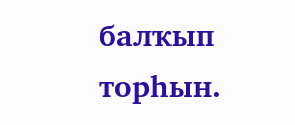балҡып торһын.